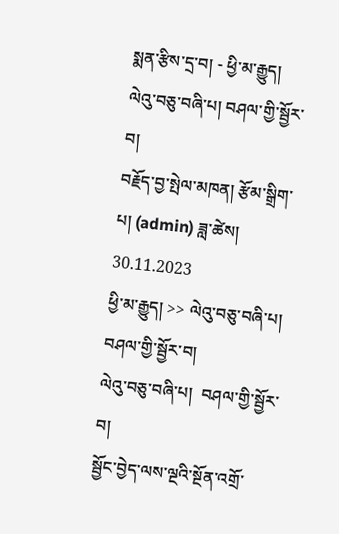སྨན་རྩིས་དྲ་བ། - ཕྱི་མ་རྒྱུད།
ལེའུ་བཅུ་བཞི་པ། བཤལ་གྱི་སྦྱོར་བ།
བརྗོད་བྱ་སྤེལ་མཁན། རྩོམ་སྒྲིག་པ། (admin) ཟླ་ཚེས། 30.11.2023
ཕྱི་མ་རྒྱུད། >> ལེའུ་བཅུ་བཞི་པ། བཤལ་གྱི་སྦྱོར་བ།
ལེའུ་བཅུ་བཞི་པ།  བཤལ་གྱི་སྦྱོར་བ།
སྦྱོང་བྱེད་ལས་ལྔའི་སྔོན་འགྲོ་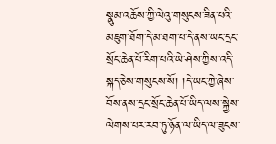སྣུམ་འཆོས་ཀྱི་ལེའུ་གསུངས་ཟིན་པའི་མཇུག་ཐོག་དེ་མ་ཐག་པ་དེ་ནས་ཡང་དྲང་སྲོང་ཆེན་པོ་རིག་པའི་ཡེ་ཤེས་ཀྱིས་འདི་སྐད་ཅེས་གསུངས་སོ། །དེ་ཡང་ཀྱེ་ཞེས་བོས་ནས་དྲང་སྲོང་ཆེན་པོ་ཡིད་ལས་སྐྱེས་ལེགས་པར་རབ་ཏུ་ཉོན་ལ་ཡིད་ལ་ཟུངས་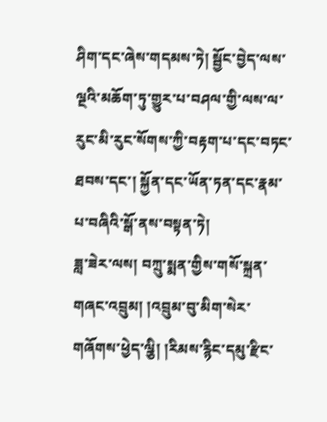ཤིག་དང་ཞེས་གདམས་ཏེ། སྦྱོང་བྱེད་ལས་ལྔའི་མཆོག་ཏུ་གྱུར་པ་བཤལ་གྱི་ལས་ལ་རུང་མི་རུང་སོགས་ཀྱི་བརྟག་པ་དང་བཏང་ཐབས་དང་། སྐྱོན་དང་ཡོན་ཏན་དང་རྣམ་པ་བཞིའི་སྒོ་ནས་བསྟན་ཏེ།
ཟླ་ཟེར་ལས། བཀྲུ་སྨན་གྱིས་གསོ་སྐྲན་གཞང་འབྲུམ། །འབྲུམ་བུ་མིག་སེར་གཞོགས་ཕྱེད་ལྕི། །རིམས་རྙིང་དམུ་རྫིང་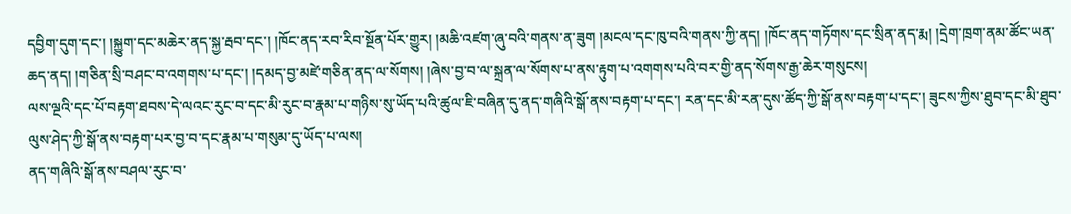དབྱིག་དུག་དང་། །སྐྱུག་དང་མཆེར་ནད་སྐྱ་རྦབ་དང་། །ཁོང་ནད་རབ་རིབ་སྔོན་པོར་གྱུར། །མཆི་འཛག་ཞུ་བའི་གནས་ན་ཟུག །མངལ་དང་ཁུ་བའི་གནས་ཀྱི་ནད། །ཁོང་ནད་གཏོགས་དང་སྲིན་ནད་རྨ། །དྲེག་ཁྲག་ནམ་ཚོང་ཡན་ཆད་ནད། །གཅིན་སྲི་བཤང་བ་འགགས་པ་དང་། །དམད་བྱ་མཛེ་གཅིན་ནད་ལ་སོགས། །ཞེས་བྱ་བ་ལ་སྐྲན་ལ་སོགས་པ་ནས་རྟུག་པ་འགགས་པའི་བར་གྱི་ནད་སོགས་རྒྱ་ཆེར་གསུངས།
ལས་ལྔའི་དང་པོ་བརྟག་ཐབས་དེ་ལའང་རུང་བ་དང་མི་རུང་བ་རྣམ་པ་གཉིས་སུ་ཡོད་པའི་ཚུལ་ཇི་བཞིན་དུ་ནད་གཞིའི་སྒོ་ནས་བརྟག་པ་དང་། རན་དང་མི་རན་དུས་ཚོད་ཀྱི་སྒོ་ནས་བརྟག་པ་དང་། ཟུངས་ཀྱིས་ཐུབ་དང་མི་ཐུབ་ལུས་ཤེད་ཀྱི་སྒོ་ནས་བརྟག་པར་བྱ་བ་དང་རྣམ་པ་གསུམ་དུ་ཡོད་པ་ལས།
ནད་གཞིའི་སྒོ་ནས་བཤལ་རུང་བ་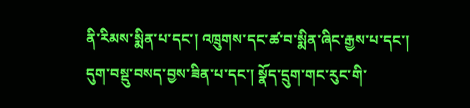ནི་རིམས་སྨིན་པ་དང་། འཁྲུགས་དང་ཚ་བ་སྨིན་ཞིང་རྒྱས་པ་དང་། དུག་བསྡུ་བསད་བྱས་ཟིན་པ་དང་། སྣོད་དྲུག་གང་རུང་གི་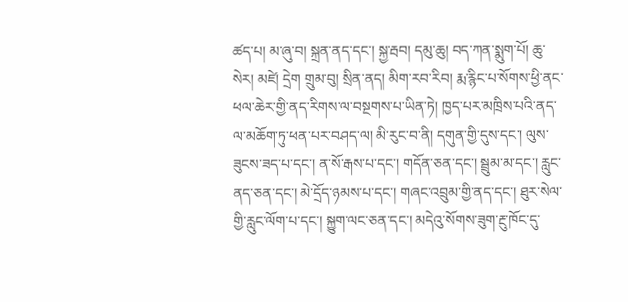ཚད་པ། མ་ཞུ་བ། སྐྲན་ནད་དང་། སྐྱ་རྦབ། དམུ་ཆུ། བད་ཀན་སྨུག་པོ། ཆུ་སེར། མཛེ། དྲེག གྲུམ་བུ། སྲིན་ནད། མིག་རབ་རིབ། རྨ་རྙིང་པ་སོགས་ཕྱི་ནང་ཕལ་ཆེར་གྱི་ནད་རིགས་ལ་བསྔགས་པ་ཡིན་ཏེ། ཁྱད་པར་མཁྲིས་པའི་ནད་ལ་མཆོག་ཏུ་ཕན་པར་བཤད་ལ། མི་རུང་བ་ནི། དགུན་གྱི་དུས་དང་། ལུས་ཟུངས་ཟད་པ་དང་། ན་སོ་རྒས་པ་དང་། གདོན་ཅན་དང་། སྦྲུམ་མ་དང་། རླུང་ནད་ཅན་དང་། མེ་དྲོད་ཉམས་པ་དང་། གཞང་འབྲུམ་གྱི་ནད་དང་། ཐུར་སེལ་གྱི་རླུང་ལོག་པ་དང་། སྐྱུག་ལང་ཅན་དང་། མདེའུ་སོགས་ཟུག་རྔུ་ཁོང་དུ་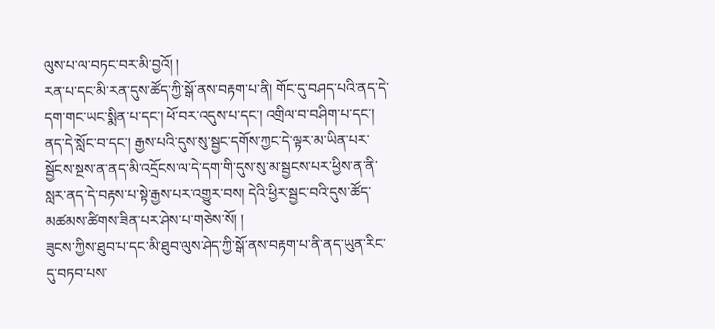ལུས་པ་ལ་བཏང་བར་མི་བྱའོ། །
རན་པ་དང་མི་རན་དུས་ཚོད་ཀྱི་སྒོ་ནས་བརྟག་པ་ནི། གོང་དུ་བཤད་པའི་ནད་དེ་དག་གང་ཡང་སྨིན་པ་དང་། ཕོ་བར་འདུས་པ་དང་། འགྲིལ་བ་བཤིག་པ་དང་། ནད་དེ་སློང་བ་དང་། རྒྱས་པའི་དུས་སུ་སྦྱང་དགོས་ཀྱང་དེ་ལྟར་མ་ཡིན་པར་སྦྱོངས་སྔས་ན་ནད་མི་འདྲོངས་ལ་དེ་དག་གི་དུས་སུ་མ་སྦྱངས་པར་ཕྱིས་ན་ནི་སླར་ནད་དེ་བརྟས་པ་སྟེ་རྒྱས་པར་འགྱུར་བས། དེའི་ཕྱིར་སྦྱང་བའི་དུས་ཚོད་མཚམས་ཚིགས་ཟིན་པར་ཤེས་པ་གཅེས་སོ། །
ཟུངས་ཀྱིས་ཐུབ་པ་དང་མི་ཐུབ་ལུས་ཤེད་ཀྱི་སྒོ་ནས་བརྟག་པ་ནི་ནད་ཡུན་རིང་དུ་བཏབ་པས་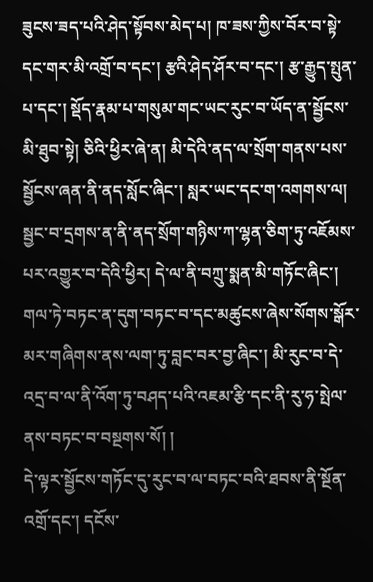ཟུངས་ཟད་པའི་ཤེད་སྟོབས་མེད་པ། ཁ་ཟས་ཀྱིས་བོར་བ་སྟེ་དང་གར་མི་འགྲོ་བ་དང་། རྩའི་ཤེད་ཤོར་བ་དང་། རྩ་རྒྱུད་སྤུན་པ་དང་། སྡོད་རྣམ་པ་གསུམ་གང་ཡང་རུང་བ་ཡོད་ན་སྦྱོངས་མི་ཐུབ་སྟེ། ཅིའི་ཕྱིར་ཞེ་ན། མི་དེའི་ནད་ལ་སྲོག་གནས་པས་སྦྱོངས་ཞན་ནི་ནད་སློང་ཞིང་། སླར་ཡང་དང་ག་འགགས་ལ། སྦྱང་བ་དྲགས་ན་ནི་ནད་སྲོག་གཉིས་ཀ་ལྷན་ཅིག་ཏུ་འཇོམས་པར་འགྱུར་བ་དེའི་ཕྱིར། དེ་ལ་ནི་བཀྲུ་སྨན་མི་གཏོང་ཞིང་། གལ་ཏེ་བཏང་ན་དུག་བཏང་བ་དང་མཚུངས་ཞེས་སོགས་སྒོར་མར་གཞིགས་ནས་ལག་ཏུ་བླང་བར་བྱ་ཞིང་། མི་རུང་བ་དེ་འདྲ་བ་ལ་ནི་འོག་ཏུ་བཤད་པའི་འཇམ་རྩི་དང་ནི་རུ་ཧ་སྤེལ་ནས་བཏང་བ་བསྔགས་སོ། །
དེ་ལྟར་སྦྱོངས་གཏོང་དུ་རུང་བ་ལ་བཏང་བའི་ཐབས་ནི་སྔོན་འགྲོ་དང་། དངོས་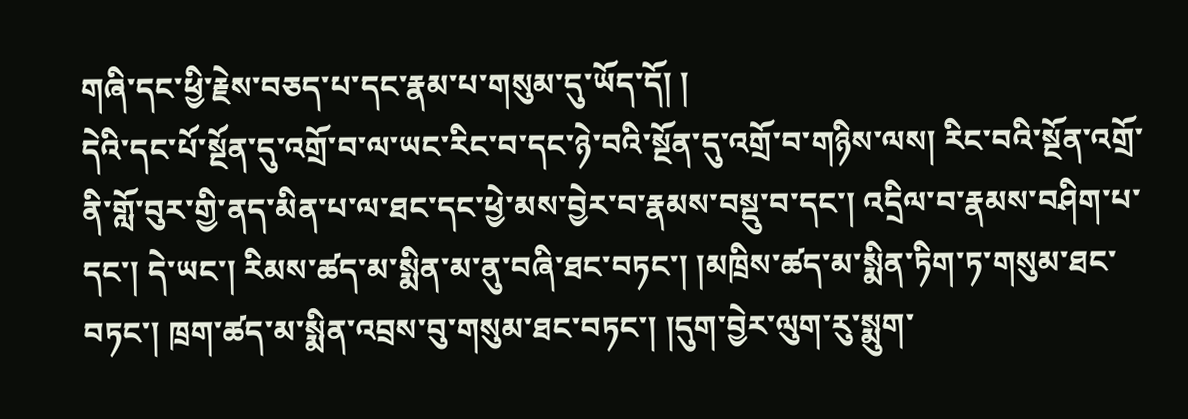གཞི་དང་ཕྱི་རྗེས་བཅད་པ་དང་རྣམ་པ་གསུམ་དུ་ཡོད་དོ། །
དེའི་དང་པོ་སྔོན་དུ་འགྲོ་བ་ལ་ཡང་རིང་བ་དང་ཉེ་བའི་སྔོན་དུ་འགྲོ་བ་གཉིས་ལས། རིང་བའི་སྔོན་འགྲོ་ནི་གློ་བུར་གྱི་ནད་མིན་པ་ལ་ཐང་དང་ཕྱེ་མས་བྱེར་བ་རྣམས་བསྡུ་བ་དང་། འདྲིལ་བ་རྣམས་བཤིག་པ་དང་། དེ་ཡང་། རིམས་ཚད་མ་སྨིན་མ་ནུ་བཞི་ཐང་བཏང་། །མཁྲིས་ཚད་མ་སྨིན་ཏིག་ཏ་གསུམ་ཐང་བཏང་། ཁྲག་ཚད་མ་སྨིན་འབྲས་བུ་གསུམ་ཐང་བཏང་། །དུག་བྱེར་ལུག་རུ་སྨུག་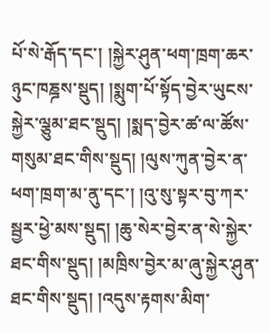པོ་སེ་རྒོད་དང་། །སྐྱེར་ཤུན་ཕག་ཁྲག་ཆར་ཉུང་ཁཎྜས་སྡུད། །སྨུག་པོ་སྟོད་བྱེར་ཡུངས་སྐྱེར་ལྕུམ་ཐང་སྡུད། །སྨད་བྱེར་ཚ་ལ་ཚོས་གསུམ་ཐང་གིས་སྡུད། །ལུས་ཀུན་བྱེར་ན་ཕག་ཁྲག་མ་ནུ་དང་། །འུ་སུ་སྟར་བུ་ཀར་སྦྱར་ཕྱེ་མས་སྡུད། །ཆུ་སེར་བྱེར་ན་སེ་སྐྱེར་ཐང་གིས་སྡུད། །མཁྲིས་བྱེར་མ་ཞུ་སྐྱེར་ཤུན་ཐང་གིས་སྡུད། །འདུས་རྟགས་མིག་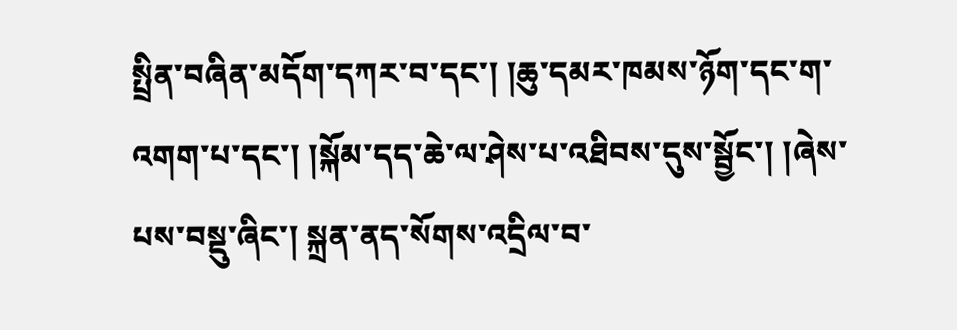སྤྲིན་བཞིན་མདོག་དཀར་བ་དང་། །ཆུ་དམར་ཁམས་ཉོག་དང་ག་འགག་པ་དང་། །སྐོམ་དད་ཆེ་ལ་ཤེས་པ་འཐིབས་དུས་སྦྱོང་། །ཞེས་པས་བསྡུ་ཞིང་། སྐྲན་ནད་སོགས་འདྲིལ་བ་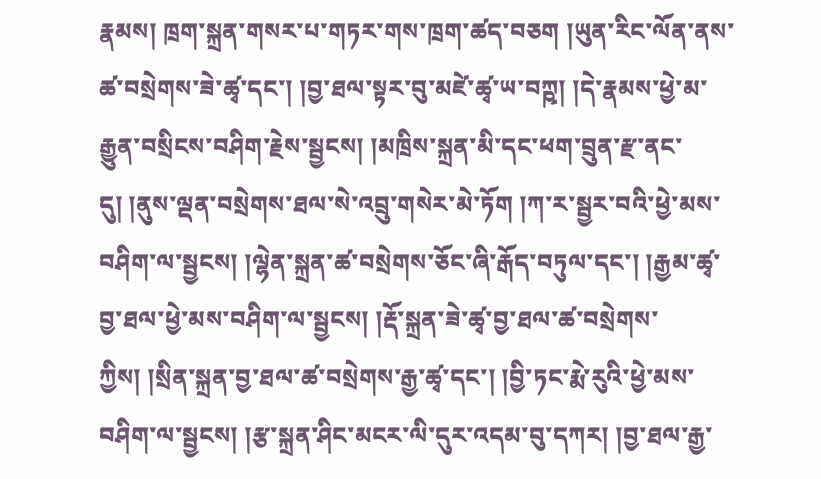རྣམས། ཁྲག་སྐྲན་གསར་པ་གཏར་གས་ཁྲག་ཚད་བཅག །ཡུན་རིང་ལོན་ནས་ཚ་བསྲེགས་ཟེ་ཚྭ་དང་། །བྱ་ཐལ་སྟར་བུ་མཛེ་ཚྭ་ཡ་བཀྵ། །དེ་རྣམས་ཕྱེ་མ་རྒྱུན་བསྲིངས་བཤིག་རྗེས་སྦྱངས། །མཁྲིས་སྐྲན་མི་དང་ཕག་བྲུན་རྫ་ནང་དུ། །ནུས་ལྡན་བསྲེགས་ཐལ་སེ་འབྲུ་གསེར་མེ་ཏོག །ཀ་ར་སྦྱར་བའི་ཕྱེ་མས་བཤིག་ལ་སྦྱངས། །ལྷེན་སྐྲན་ཚ་བསྲེགས་ཅོང་ཞི་རྒོད་བཏུལ་དང་། །རྒྱམ་ཚྭ་བྱ་ཐལ་ཕྱེ་མས་བཤིག་ལ་སྦྱངས། །རྡོ་སྐྲན་ཟེ་ཚྭ་བྱ་ཐལ་ཚ་བསྲེགས་ཀྱིས། །སྲིན་སྐྲན་བྱ་ཐལ་ཚ་བསྲེགས་རྒྱ་ཚྭ་དང་། །བྱི་ཏང་རྨེ་རུའི་ཕྱེ་མས་བཤིག་ལ་སྦྱངས། །རྩ་སྐྲན་ཤིང་མངར་ལི་དུར་འདམ་བུ་དཀར། །བྱ་ཐལ་རྒྱ་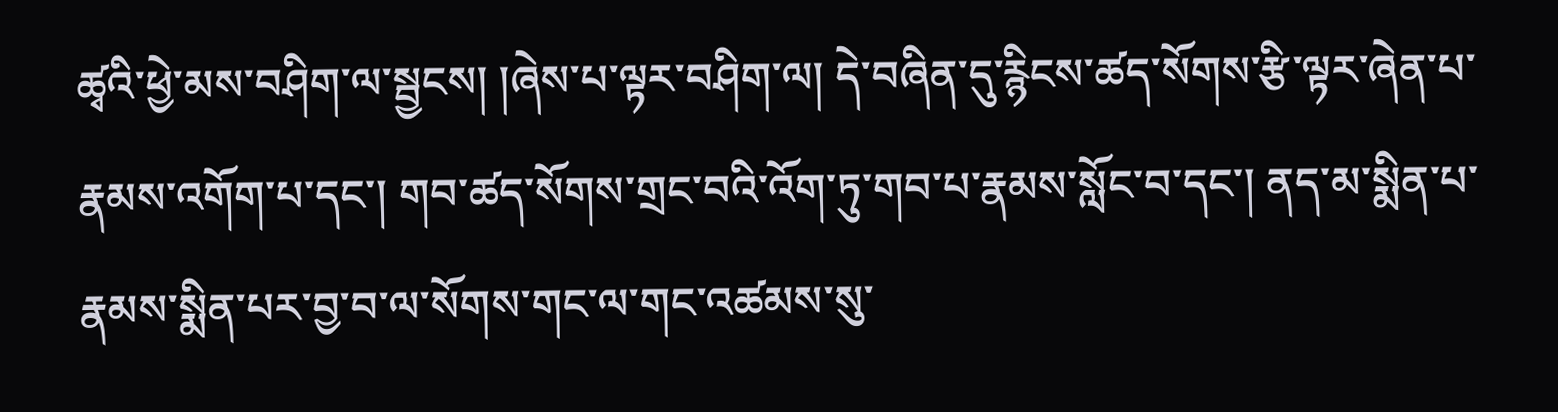ཚྭའི་ཕྱེ་མས་བཤིག་ལ་སྦྱངས། །ཞེས་པ་ལྟར་བཤིག་ལ། དེ་བཞིན་དུ་རྙིངས་ཚད་སོགས་རྩི་ལྟར་ཞེན་པ་རྣམས་འགོག་པ་དང་། གབ་ཚད་སོགས་གྲང་བའི་འོག་ཏུ་གབ་པ་རྣམས་སློང་བ་དང་། ནད་མ་སྨིན་པ་རྣམས་སྨིན་པར་བྱ་བ་ལ་སོགས་གང་ལ་གང་འཚམས་སུ་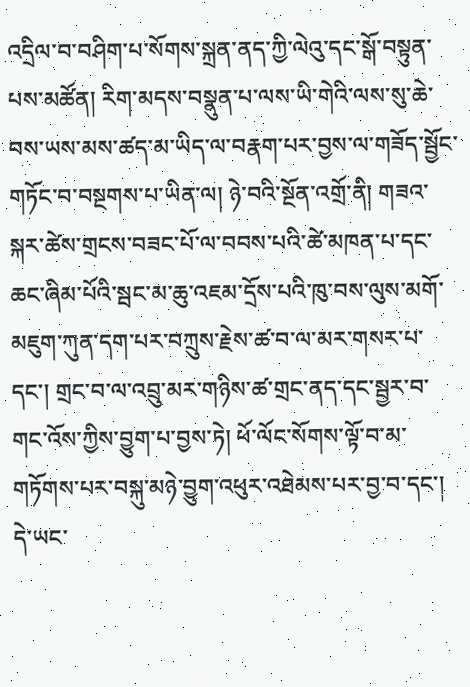འདྲིལ་བ་བཤིག་པ་སོགས་སྐྲན་ནད་ཀྱི་ལེའུ་དང་སྒོ་བསྟུན་པས་མཚོན། རིག་མདས་བསྣུན་པ་ལས་ཡི་གེའི་ལས་སུ་ཆེ་བས་ཡས་མས་ཚད་མ་ཡིད་ལ་བརྣག་པར་བྱས་ལ་གཟོད་སྦྱོང་གཏོང་བ་བསྔགས་པ་ཡིན་ལ། ཉེ་བའི་སྔོན་འགྲོ་ནི། གཟའ་སྐར་ཚེས་གྲངས་བཟང་པོ་ལ་བབས་པའི་ཚེ་མཁན་པ་དང་ཆང་ཞིམ་པོའི་སྦང་མ་ཆུ་འཇམ་དྲོས་པའི་ཁུ་བས་ལུས་མགོ་མཇུག་ཀུན་དག་པར་བཀྲུས་རྗེས་ཚ་བ་ལ་མར་གསར་པ་དང་། གྲང་བ་ལ་འབྲུ་མར་གཉིས་ཚ་གྲང་ནད་དང་སྦྱར་བ་གང་འོས་ཀྱིས་བྱུག་པ་བྱས་ཏེ། ཕོ་ལོང་སོགས་ལྟོ་བ་མ་གཏོགས་པར་བསྐུ་མཉེ་བྱུག་འཕུར་འཐེམས་པར་བྱ་བ་དང་། དེ་ཡང་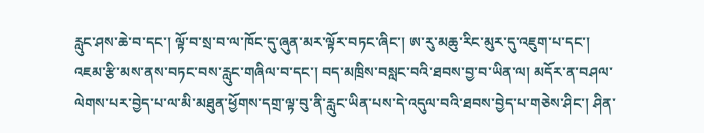རླུང་ཤས་ཆེ་བ་དང་། ལྟོ་བ་སྲ་བ་ལ་ཁོང་དུ་ཞུན་མར་ལྟོར་བཏང་ཞིང་། ཨ་རུ་མཆུ་རིང་མུར་དུ་འཇུག་པ་དང་། འཇམ་རྩི་མས་ནས་བཏང་བས་རླུང་གཞིལ་བ་དང་། བད་མཁྲིས་བསླང་བའི་ཐབས་བྱ་བ་ཡིན་ལ། མདོར་ན་བཤལ་ལེགས་པར་བྱེད་པ་ལ་མི་མཐུན་ཕྱོགས་དགྲ་ལྟ་བུ་ནི་རླུང་ཡིན་པས་དེ་འདུལ་བའི་ཐབས་བྱེད་པ་གཅེས་ཤིང་། ཤིན་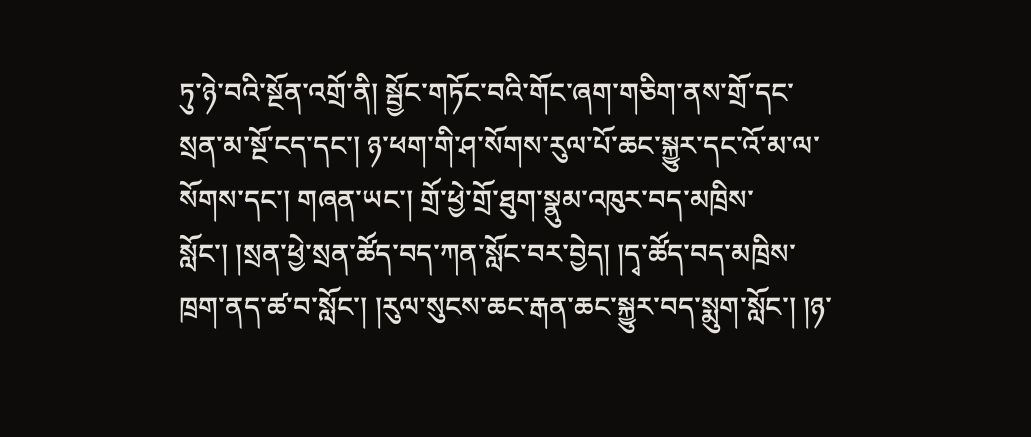ཏུ་ཉེ་བའི་སྔོན་འགྲོ་ནི། སྦྱོང་གཏོང་བའི་གོང་ཞག་གཅིག་ནས་གྲོ་དང་སྲན་མ་སྔོ་ངད་དང་། ཉ་ཕག་གི་ཤ་སོགས་རུལ་པོ་ཆང་སྐྱུར་དང་འོ་མ་ལ་སོགས་དང་། གཞན་ཡང་། གྲོ་ཕྱེ་གྲོ་ཐུག་སྣུམ་འཁུར་བད་མཁྲིས་སློང་། །སྲན་ཕྱེ་སྲན་ཚོད་བད་ཀན་སློང་བར་བྱེད། །དྭ་ཚོད་བད་མཁྲིས་ཁྲག་ནད་ཚ་བ་སློང་། །རུལ་སུངས་ཆང་རྒན་ཆང་སྐྱུར་བད་སྨུག་སློང་། །ཉ་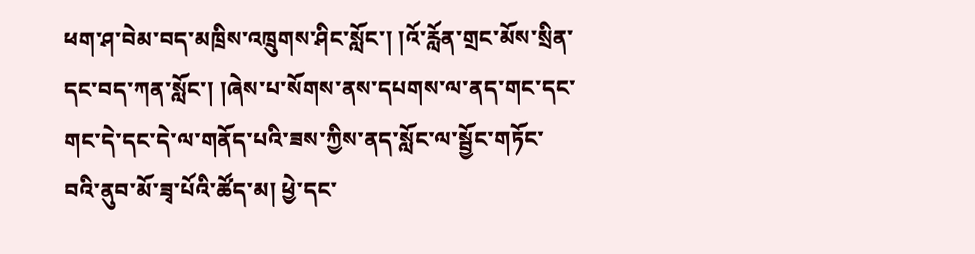ཕག་ཤ་བེམ་བད་མཁྲིས་འཁྲུགས་ཤིང་སློང་། །འོ་རློན་གྲང་མོས་སྲིན་དང་བད་ཀན་སློང་། །ཞེས་པ་སོགས་ནས་དཔགས་ལ་ནད་གང་དང་གང་དེ་དང་དེ་ལ་གནོད་པའི་ཟས་ཀྱིས་ནད་སློང་ལ་སྦྱོང་གཏོང་བའི་ནུབ་མོ་ཟྭ་པོའི་ཚོད་མ། ཕྱེ་དང་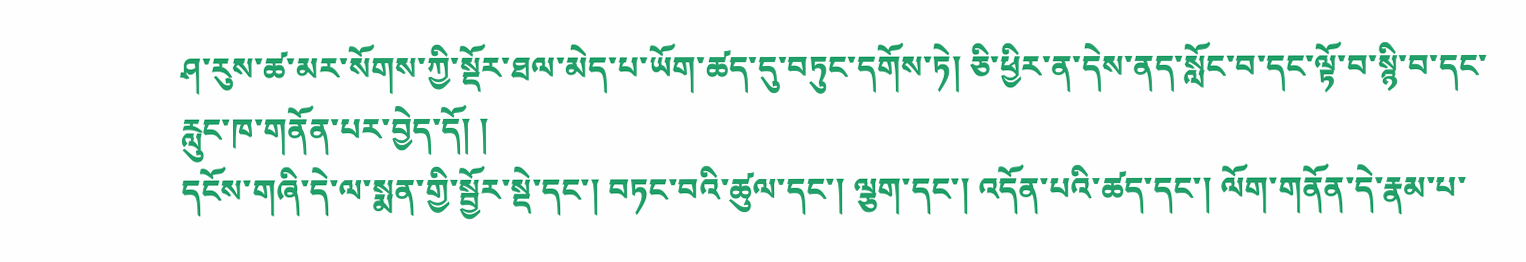ཤ་རུས་ཚ་མར་སོགས་ཀྱི་སྡོར་ཐལ་མེད་པ་ཡོག་ཚད་དུ་བཏུང་དགོས་ཏེ། ཅི་ཕྱིར་ན་དེས་ནད་སློང་བ་དང་ལྟོ་བ་སྙི་བ་དང་རླུང་ཁ་གནོན་པར་བྱེད་དོ། །
དངོས་གཞི་དེ་ལ་སྨན་གྱི་སྦྱོར་སྡེ་དང་། བཏང་བའི་ཚུལ་དང་། ལྕག་དང་། འདོན་པའི་ཚད་དང་། ལོག་གནོན་དེ་རྣམ་པ་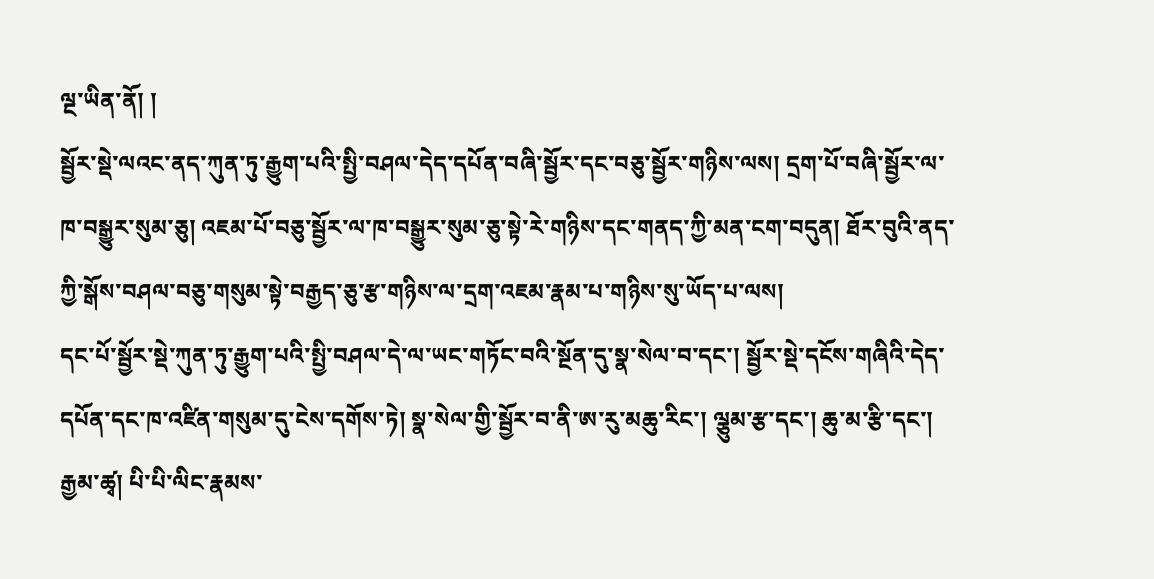ལྔ་ཡིན་ནོ། །
སྦྱོར་སྡེ་ལའང་ནད་ཀུན་ཏུ་རྒྱུག་པའི་སྤྱི་བཤལ་དེད་དཔོན་བཞི་སྦྱོར་དང་བཅུ་སྦྱོར་གཉིས་ལས། དྲག་པོ་བཞི་སྦྱོར་ལ་ཁ་བསྒྱུར་སུམ་ཅུ། འཇམ་པོ་བཅུ་སྦྱོར་ལ་ཁ་བསྒྱུར་སུམ་ཅུ་སྟེ་རེ་གཉིས་དང་གནད་ཀྱི་མན་ངག་བདུན། ཐོར་བུའི་ནད་ཀྱི་སྒོས་བཤལ་བཅུ་གསུམ་སྟེ་བརྒྱད་ཅུ་རྩ་གཉིས་ལ་དྲག་འཇམ་རྣམ་པ་གཉིས་སུ་ཡོད་པ་ལས།
དང་པོ་སྦྱོར་སྡེ་ཀུན་ཏུ་རྒྱུག་པའི་སྤྱི་བཤལ་དེ་ལ་ཡང་གཏོང་བའི་སྔོན་དུ་སྣ་སེལ་བ་དང་། སྦྱོར་སྡེ་དངོས་གཞིའི་དེད་དཔོན་དང་ཁ་འཛིན་གསུམ་དུ་ངེས་དགོས་ཏེ། སྣ་སེལ་གྱི་སྦྱོར་བ་ནི་ཨ་རུ་མཆུ་རིང་། ལྕུམ་རྩ་དང་། ཆུ་མ་རྩི་དང་། རྒྱམ་ཚྭ། པི་པི་ལིང་རྣམས་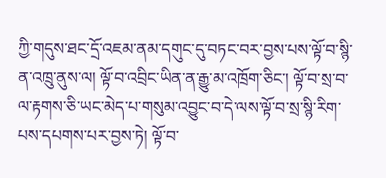ཀྱི་གདུས་ཐང་དྲོ་འཇམ་ནམ་དགུང་དུ་བཏང་བར་བྱས་པས་ལྟོ་བ་སྙི་ན་འཁྲུ་ནུས་ལ། ལྟོ་བ་འབྲིང་ཡིན་ན་རྒྱུ་མ་འཁྲོག་ཅིང་། ལྟོ་བ་སྲ་བ་ལ་རྟགས་ཅི་ཡང་མེད་པ་གསུམ་འབྱུང་བ་དེ་ལས་ལྟོ་བ་སྲ་སྙི་རིག་པས་དཔགས་པར་བྱས་ཏེ། ལྟོ་བ་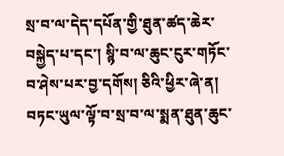སྲ་བ་ལ་དེད་དཔོན་གྱི་ཐུན་ཚད་ཆེར་བསྐྱེད་པ་དང་། སྙི་བ་ལ་ཆུང་ངུར་གཏོང་བ་ཤེས་པར་བྱ་དགོས། ཅིའི་ཕྱིར་ཞེ་ན། བཏང་ཡུལ་ལྟོ་བ་སྲ་བ་ལ་སྨན་ཐུན་ཆུང་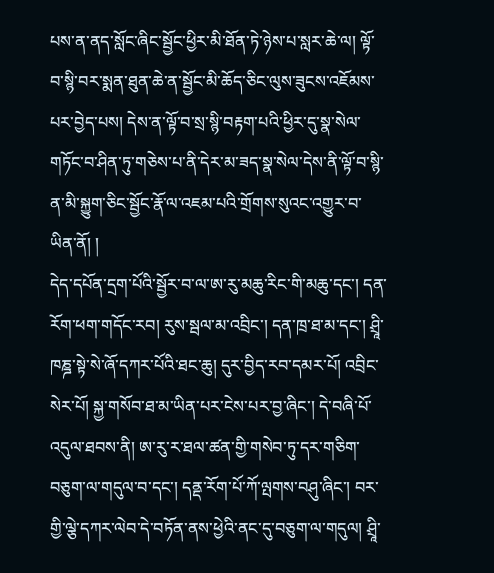པས་ན་ནད་སློང་ཞིང་སྦྱོང་ཕྱིར་མི་ཐོན་ཏེ་ཉེས་པ་སླར་ཆེ་ལ། ལྟོ་བ་སྙི་བར་སྨན་ཐུན་ཆེ་ན་སྦྱོང་མི་ཆོད་ཅིང་ལུས་ཟུངས་འཇོམས་པར་བྱེད་པས། དེས་ན་ལྟོ་བ་སྲ་སྙི་བརྟག་པའི་ཕྱིར་དུ་སྣ་སེལ་གཏོང་བ་ཤིན་ཏུ་གཅེས་པ་ནི་དེར་མ་ཟད་སྣ་སེལ་དེས་ནི་ལྟོ་བ་སྙི་ན་མི་སྐྱུག་ཅིང་སྦྱོང་རྣོ་ལ་འཇམ་པའི་གྲོགས་སུའང་འགྱུར་བ་ཡིན་ནོ། །
དེད་དཔོན་དྲག་པོའི་སྦྱོར་བ་ལ་ཨ་རུ་མཆུ་རིང་གི་མཆུ་དང་། དན་རོག་ཕག་གདོང་རབ། རུས་སྦལ་མ་འབྲིང་། དན་ཁྲ་ཐ་མ་དང་། ཤྲཱི་ཁཎྜ་སྟེ་སེ་ཞོ་དཀར་པོའི་ཐང་ཆུ། དུར་བྱིད་རབ་དམར་པོ། འབྲིང་སེར་པོ། སྐྱ་གསོབ་ཐ་མ་ཡིན་པར་ངེས་པར་བྱ་ཞིང་། དེ་བཞི་པོ་འདུལ་ཐབས་ནི། ཨ་རུ་ར་ཐལ་ཚན་གྱི་གསེབ་ཏུ་དར་གཅིག་བཅུག་ལ་གདུལ་བ་དང་། དནྡ་རོག་པོ་ཀོ་ལྤགས་བཤུ་ཞིང་། བར་གྱི་ལྕེ་དཀར་ལེབ་དེ་བཏོན་ནས་ཕྱེའི་ནང་དུ་བཅུག་ལ་གདུལ། ཤྲཱི་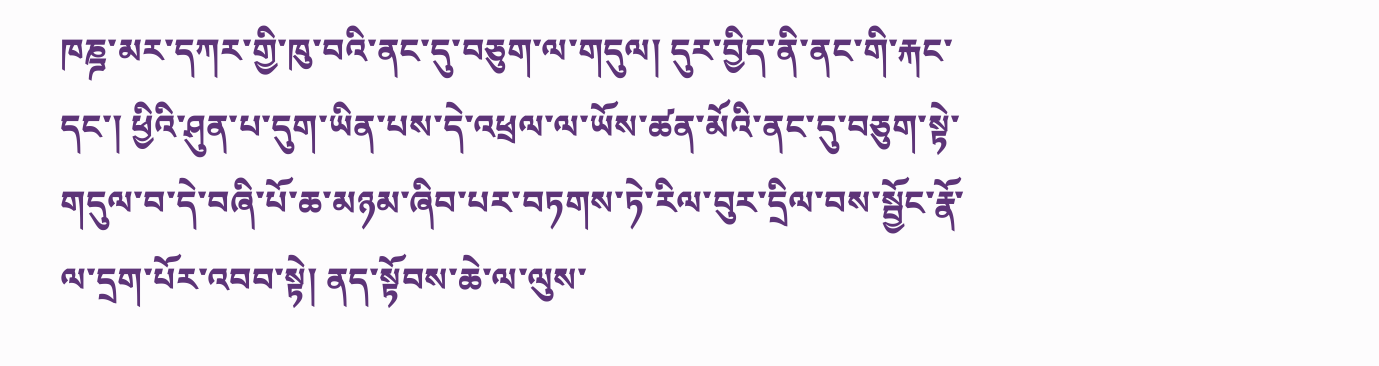ཁཎྜ་མར་དཀར་གྱི་ཁུ་བའི་ནང་དུ་བཅུག་ལ་གདུལ། དུར་བྱིད་ནི་ནང་གི་རྐང་དང་། ཕྱིའི་ཤུན་པ་དུག་ཡིན་པས་དེ་འཕྲལ་ལ་ཡོས་ཚན་མོའི་ནང་དུ་བཅུག་སྟེ་གདུལ་བ་དེ་བཞི་པོ་ཆ་མཉམ་ཞིབ་པར་བཏགས་ཏེ་རིལ་བུར་དྲིལ་བས་སྦྱོང་རྣོ་ལ་དྲག་པོར་འབབ་སྟེ། ནད་སྟོབས་ཆེ་ལ་ལུས་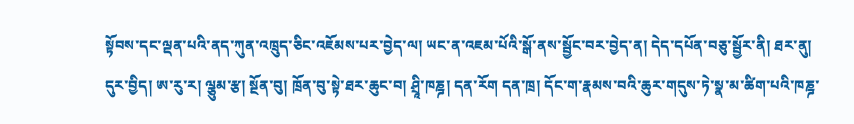སྟོབས་དང་ལྡན་པའི་ནད་ཀུན་འཁྲུད་ཅིང་འཇོམས་པར་བྱེད་ལ། ཡང་ན་འཇམ་པོའི་སྒོ་ནས་སྦྱོང་བར་བྱེད་ན། དེད་དཔོན་བཅུ་སྦྱོར་ནི། ཐར་ནུ། དུར་བྱིད། ཨ་རུ་ར། ལྕུམ་རྩ། སྔོན་བུ། ཁྲོན་བུ་སྟེ་ཐར་ཆུང་བ། ཤྲཱི་ཁཎྜ། དན་རོག དན་ཁྲ། དོང་ག་རྣམས་བའི་ཆུར་གདུས་ཏེ་སྣ་མ་ཚིག་པའི་ཁཎྜ་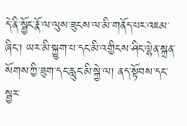དེ་ནི་སྦྱོང་རྣོ་ལ་ལུས་ཟུངས་ལ་མི་གནོད་པར་འཇམ་ཞིང་། ཡར་མི་སྐྱུག་པ་དང་མི་འགྱིངས་ཤིང་ལྷེན་སྐྲན་སོགས་ཀྱི་ཟུག་དང་རླུང་མི་སྐྱེ་ལ། ནད་སྟོབས་དང་སྦྱར་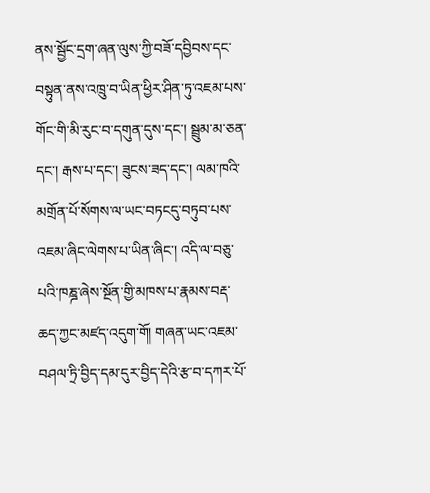ནས་སྦྱོང་དྲག་ཞན་ལུས་ཀྱི་བཟོ་དབྱིབས་དང་བསྟུན་ནས་འཁྲུ་བ་ཡིན་ཕྱིར་ཤིན་ཏུ་འཇམ་པས་གོང་གི་མི་རུང་བ་དགུན་དུས་དང་། སྦྲུམ་མ་ཅན་དང་། རྒས་པ་དང་། ཟུངས་ཟད་དང་། ལམ་ཁའི་མགྲོན་པོ་སོགས་ལ་ཡང་བཏངདུ་བཏུབ་པས་འཇམ་ཞིང་ལེགས་པ་ཡིན་ཞིང་། འདི་ལ་བཅུ་པའི་ཁཎྜ་ཞེས་སྔོན་གྱི་མཁས་པ་རྣམས་བརྡ་ཆད་ཀྱང་མཛད་འདུག་གོ། གཞན་ཡང་འཇམ་བཤལ་ཏྲི་བྱིད་དམ་དུར་བྱིད་དེའི་རྩ་བ་དཀར་པོ་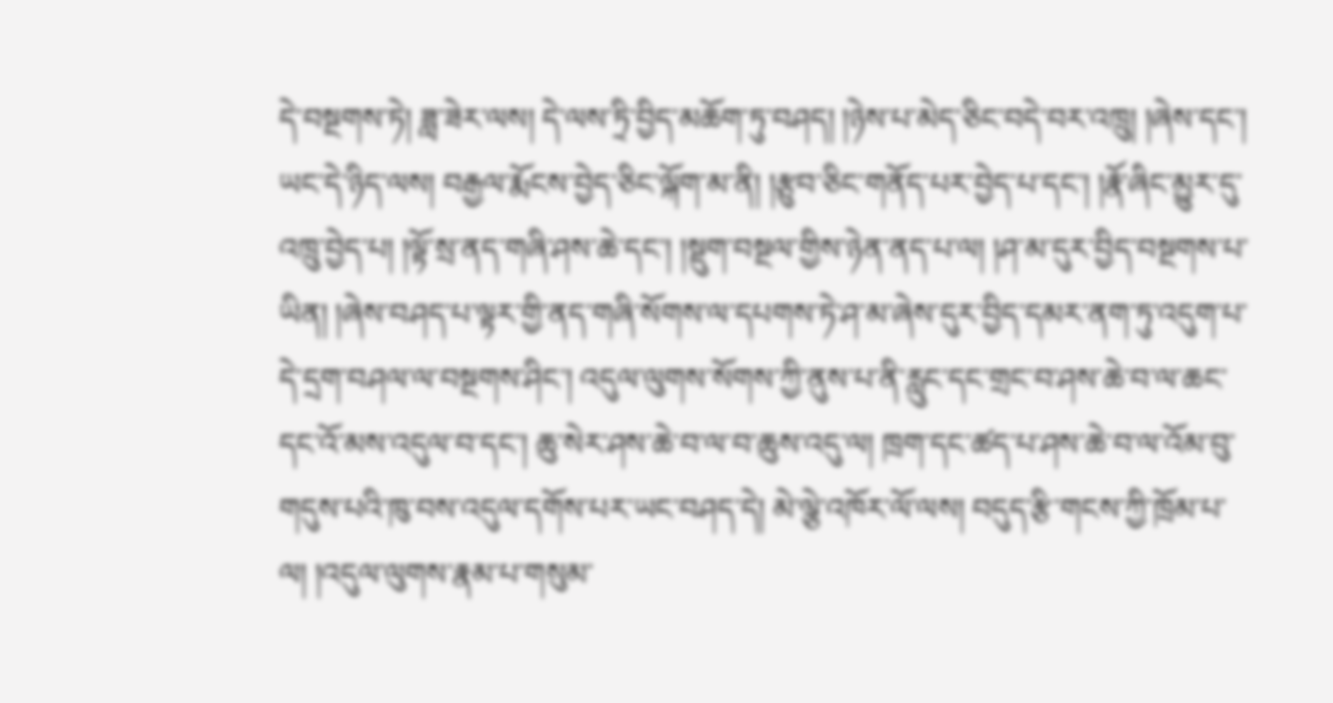དེ་བསྔགས་ཏེ། ཟླ་ཟེར་ལས། དེ་ལས་ཏྲི་བྱིད་མཆོག་ཏུ་བཤད། །ཉེས་པ་མེད་ཅིང་བདེ་བར་འཁྲུ། །ཞེས་དང་། ཡང་དེ་ཉིད་ལས། བརྒྱལ་རྨོངས་བྱེད་ཅིང་ལྐོག་མ་ནི། །རྩུབ་ཅིང་གནོད་པར་བྱེད་པ་དང་། །རྣོ་ཞིང་མྱུར་དུ་འཁྲུ་བྱེད་པ། །ལྟོ་སྲ་ནད་གཞི་ཤས་ཆེ་དང་། །སྡུག་བསྔལ་གྱིས་ཉེན་ནད་པ་ལ། །ཤ་མ་དུར་བྱིད་བསྔགས་པ་ཡིན། །ཞེས་བཤད་པ་ལྟར་གྱི་ནད་གཞི་སོགས་ལ་དཔགས་ཏེ་ཤ་མ་ཞེས་དུར་བྱིད་དམར་ནག་ཏུ་འདུག་པ་དེ་དྲག་བཤལ་ལ་བསྔགས་ཤིང་། འདུལ་ལུགས་སོགས་ཀྱི་ནུས་པ་ནི་རླུང་དང་གྲང་བ་ཤས་ཆེ་བ་ལ་ཆང་དང་འོ་མས་འདུལ་བ་དང་། ཆུ་སེར་ཤས་ཆེ་བ་ལ་བ་ཆུས་འདུ་ལ། ཁྲག་དང་ཚད་པ་ཤས་ཆེ་བ་ལ་འོམ་བུ་གདུས་པའི་ཁུ་བས་འདུལ་དགོས་པར་ཡང་བཤད་དེ། མེ་ལྕེ་འཁོར་ལོ་ལས། བདུད་རྩི་གངས་ཀྱི་ཁྲོམ་པ་ལ། །འདུལ་ལུགས་རྣམ་པ་གསུམ་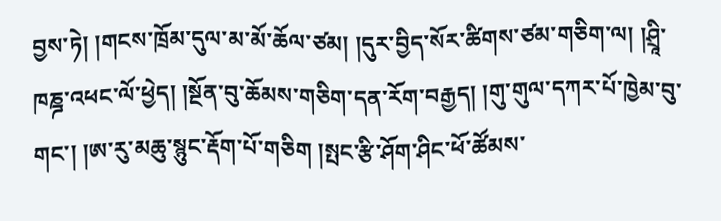བྱས་ཏེ། །གངས་ཁྲོམ་དུལ་མ་མོ་ཆོལ་ཙམ། །དུར་བྱིད་སོར་ཚིགས་ཙམ་གཅིག་ལ། །ཤྲཱི་ཁཎྜ་འཕང་ལོ་ཕྱེད། །སྔོན་བུ་ཆོམས་གཅིག་དན་རོག་བརྒྱད། །གུ་གུལ་དཀར་པོ་ཁྱེམ་བུ་གང་། །ཨ་རུ་མཆུ་སྙུང་རྡོག་པོ་གཅིག །སྤང་རྩི་ཤོག་ཤིང་ཕོ་ཚོམས་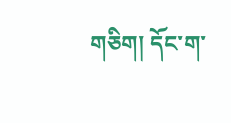གཅིག། དོང་ག་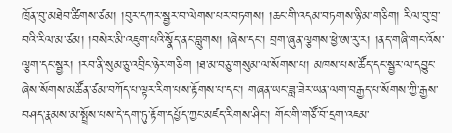ཁྲོན་བུ་མཐེབ་ཚིགས་ཙམ། །བུར་དཀར་སྦྱར་བ་ལེགས་པར་བཏགས། །ཆང་གི་འདམ་བཏགས་ཉི་མ་གཅིག། རིལ་བུ་བྲ་བའི་རིལ་མ་ཙམ། །བསེར་མི་འཇུག་པའི་སྣོད་ནང་བླུགས། །ཞེས་དང་། བྲག་ཞུན་ལྕགས་ཕྱེ་ཨ་རུ་ར། །ནད་གཞི་གང་འོས་ལྕག་དང་སྦྱར། །རབ་ནི་སུམ་ཅུ་འབྲིང་ཉེར་གཅིག །ཐ་མ་བཅུ་གསུམ་ལ་སོགས་པ། མཁས་པས་ཚོད་དང་སྦྱར་ལ་དབྱུང་ཞེས་སོགས་མཚོན་ཙམ་བཀོད་པ་ལྟར་རིག་པས་རྟོགས་པ་དང་། གཞན་ཡང་ཟླ་ཟེར་ཡན་ལག་བརྒྱད་པ་སོགས་ཀྱི་རྒྱས་བཤད་རྣམས་མ་སྤྲོས་པས་དེ་དག་ཏུ་རྟོག་དཔྱོད་ཀྱང་མཛད་རིགས་ཤིང་། གོང་གི་གཙོ་བོ་དྲག་འཇམ་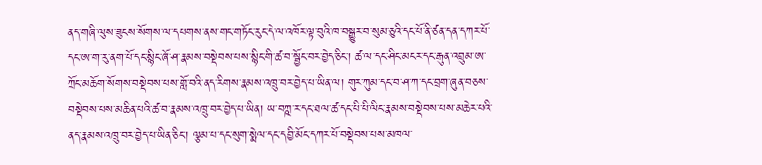ནད་གཞི་ལུས་ཟུངས་སོགས་ལ་དཔགས་ནས་གང་གཏོང་རུང་དེ་ལ་འཁོར་ལྟ་བུའི་ཁ་བསྒྱུར་བ་སུམ་ཅུའི་དང་པོ་ནི་ཙན་དན་དཀར་པོ་དང་ཨ་ག་རུ་ནག་པོ་དང་སྙིང་ཞོ་ཤ་རྣམས་བསྡེབས་པས་སྙིང་གི་ཚ་བ་སྦྱོང་བར་བྱེད་ཅིང་། ཚ་ལ་དང་ཤིང་མངར་དང་རྒུན་འབྲུམ་ཨ་ཀྲོང་མཆོག་སོགས་བསྡེབས་པས་གློ་བའི་ནད་རིགས་རྣམས་འཁྲུ་བར་བྱེད་པ་ཡིན་ལ། གུར་ཀུམ་དང་བ་ཤ་ཀ་དང་བྲག་ཞུན་བཅས་བསྡེབས་པས་མཆིན་པའི་ཚ་བ་རྣམས་འཁྲུ་བར་བྱེད་པ་ཡིན། ཡ་བཀྵ་ར་དང་ཐལ་ཚ་དང་པི་པི་ལིང་རྣམས་བསྡེབས་པས་མཆེར་པའི་ནད་རྣམས་འཁྲུ་བར་བྱེད་པ་ཡིན་ཅིང་། ལྕམ་པ་དང་སུག་སྨེལ་དང་དབྱི་མོང་དཀར་པོ་བསྡེབས་པས་མཁལ་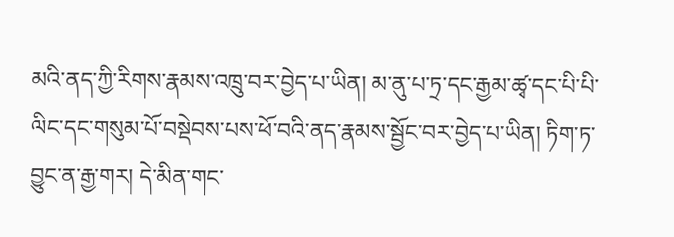མའི་ནད་ཀྱི་རིགས་རྣམས་འཁྲུ་བར་བྱེད་པ་ཡིན། མ་ནུ་པ་ཏྲ་དང་རྒྱམ་ཚྭ་དང་པི་པི་ལིང་དང་གསུམ་པོ་བསྡེབས་པས་ཕོ་བའི་ནད་རྣམས་སྦྱོང་བར་བྱེད་པ་ཡིན། ཏིག་ཏ་བྱུང་ན་རྒྱ་གར། དེ་མིན་གང་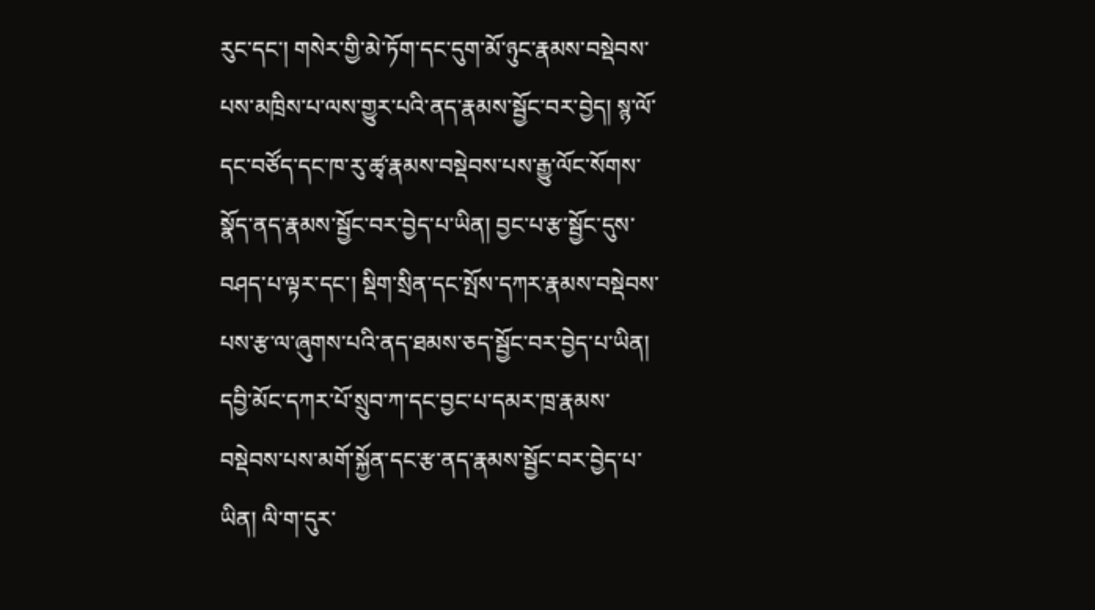རུང་དང་། གསེར་གྱི་མེ་ཏོག་དང་དུག་མོ་ཉུང་རྣམས་བསྡེབས་པས་མཁྲིས་པ་ལས་གྱུར་པའི་ནད་རྣམས་སྦྱོང་བར་བྱེད། སྙ་ལོ་དང་བཙོད་དང་ཁ་རུ་ཚྭ་རྣམས་བསྡེབས་པས་རྒྱུ་ལོང་སོགས་སྣོད་ནད་རྣམས་སྦྱོང་བར་བྱེད་པ་ཡིན། བྱང་པ་རྩ་སྦྱོང་དུས་བཤད་པ་ལྟར་དང་། སྡིག་སྲིན་དང་སྤོས་དཀར་རྣམས་བསྡེབས་པས་རྩ་ལ་ཞུགས་པའི་ནད་ཐམས་ཅད་སྦྱོང་བར་བྱེད་པ་ཡིན། དབྱི་མོང་དཀར་པོ་སྲུབ་ཀ་དང་བྱང་པ་དམར་ཁྲ་རྣམས་བསྡེབས་པས་མགོ་སྐྱོན་དང་རྩ་ནད་རྣམས་སྦྱོང་བར་བྱེད་པ་ཡིན། ལི་ག་དུར་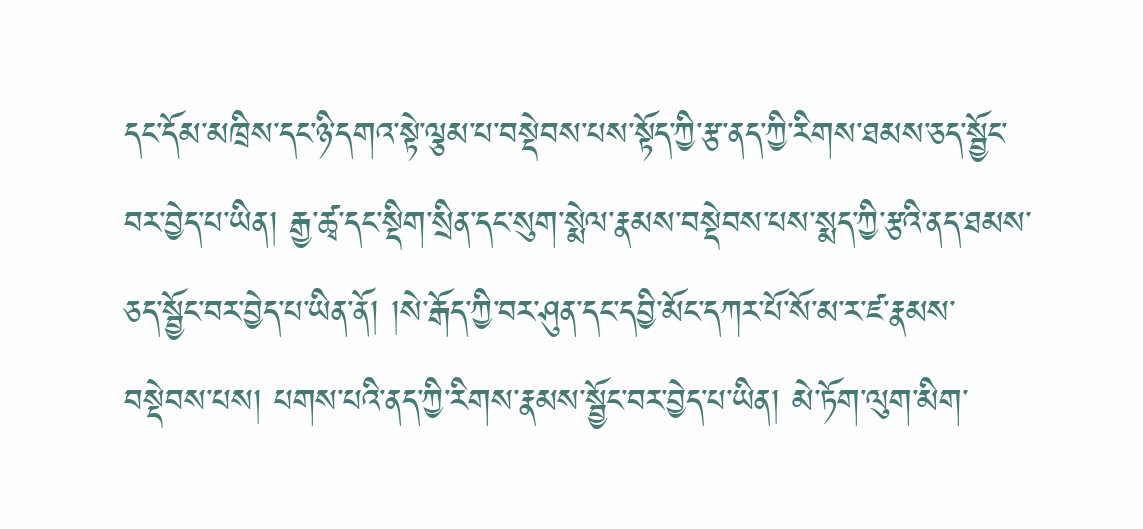དང་དོམ་མཁྲིས་དང་ཉི་དགའ་སྟེ་ལྕམ་པ་བསྡེབས་པས་སྟོད་ཀྱི་རྩ་ནད་ཀྱི་རིགས་ཐམས་ཅད་སྦྱོང་བར་བྱེད་པ་ཡིན། རྒྱ་ཚྭ་དང་སྡིག་སྲིན་དང་སུག་སྨེལ་རྣམས་བསྡེབས་པས་སྨད་ཀྱི་རྩའི་ནད་ཐམས་ཅད་སྦྱོང་བར་བྱེད་པ་ཡིན་ནོ། །སེ་རྒོད་ཀྱི་བར་ཤུན་དང་དབྱི་མོང་དཀར་པོ་སོ་མ་ར་ཛ་རྣམས་བསྡེབས་པས། པགས་པའི་ནད་ཀྱི་རིགས་རྣམས་སྦྱོང་བར་བྱེད་པ་ཡིན། མེ་ཏོག་ལུག་མིག་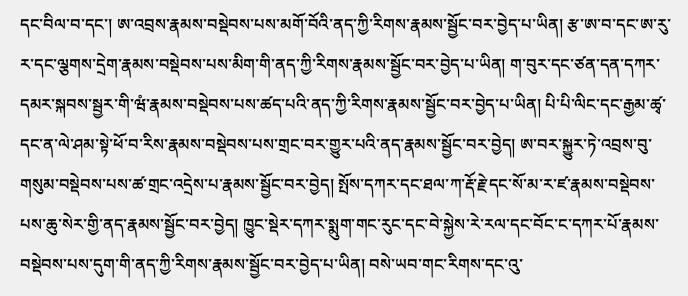དང་བིལ་བ་དང་། ཨ་འབྲས་རྣམས་བསྡེབས་པས་མགོ་བོའི་ནད་ཀྱི་རིགས་རྣམས་སྦྱོང་བར་བྱེད་པ་ཡིན། རྩ་ཨ་བ་དང་ཨ་རུ་ར་དང་ལྕགས་དྲེག་རྣམས་བསྡེབས་པས་མིག་གི་ནད་ཀྱི་རིགས་རྣམས་སྦྱོང་བར་བྱེད་པ་ཡིན། ག་བུར་དང་ཙན་དན་དཀར་དམར་སྐབས་སྦྱར་གི་ཝཾ་རྣམས་བསྡེབས་པས་ཚད་པའི་ནད་ཀྱི་རིགས་རྣམས་སྦྱོང་བར་བྱེད་པ་ཡིན། པི་པི་ལིང་དང་རྒྱམ་ཚྭ་དང་ན་ལེ་ཤམ་སྟེ་ཕོ་བ་རིས་རྣམས་བསྡེབས་པས་གྲང་བར་གྱུར་པའི་ནད་རྣམས་སྦྱོང་བར་བྱེད། ཨ་བར་སྐྱུར་ཏེ་འབྲས་བུ་གསུམ་བསྡེབས་པས་ཚ་གྲང་འདྲེས་པ་རྣམས་སྦྱོང་བར་བྱེད། སྤོས་དཀར་དང་ཐལ་ཀ་རྡོ་རྗེ་དང་སོ་མ་ར་ཛ་རྣམས་བསྡེབས་པས་ཆུ་སེར་གྱི་ནད་རྣམས་སྦྱོང་བར་བྱེད། ཁྱུང་སྡེར་དཀར་སྨུག་གང་རུང་དང་བེ་སྐྱེས་རེ་རལ་དང་བོང་ང་དཀར་པོ་རྣམས་བསྡེབས་པས་དུག་གི་ནད་ཀྱི་རིགས་རྣམས་སྦྱོང་བར་བྱེད་པ་ཡིན། བསེ་ཡབ་གང་རིགས་དང་འུ་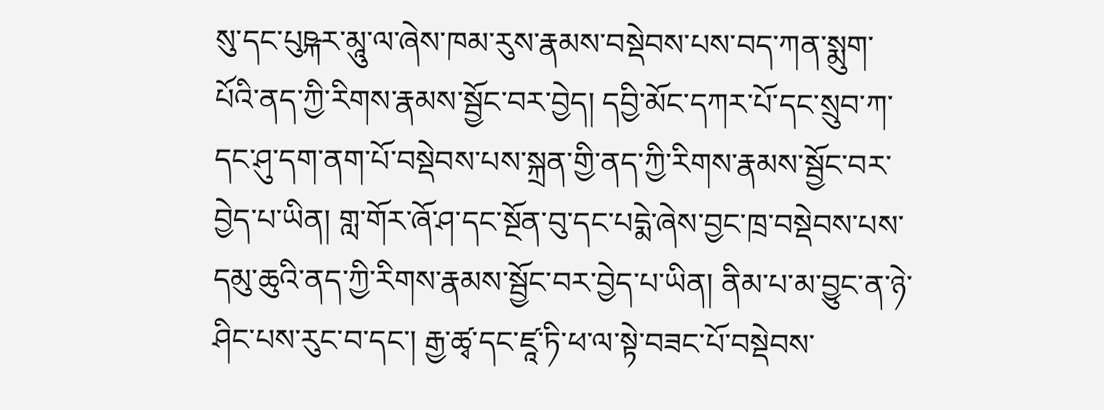སུ་དང་པུཥྐར་མཱུ་ལ་ཞེས་ཁམ་རུས་རྣམས་བསྡེབས་པས་བད་ཀན་སྨུག་པོའི་ནད་ཀྱི་རིགས་རྣམས་སྦྱོང་བར་བྱེད། དབྱི་མོང་དཀར་པོ་དང་སྲུབ་ཀ་དང་ཤུ་དག་ནག་པོ་བསྡེབས་པས་སྐྲན་གྱི་ནད་ཀྱི་རིགས་རྣམས་སྦྱོང་བར་བྱེད་པ་ཡིན། གླ་གོར་ཞོ་ཤ་དང་སྔོན་བུ་དང་པདྨེ་ཞེས་བྱང་ཁྲ་བསྡེབས་པས་དམུ་ཆུའི་ནད་ཀྱི་རིགས་རྣམས་སྦྱོང་བར་བྱེད་པ་ཡིན། ནིམ་པ་མ་བྱུང་ན་ཉེ་ཤིང་པས་རུང་བ་དང་། རྒྱ་ཚྭ་དང་ཛཱ་ཏི་ཕ་ལ་སྟེ་བཟང་པོ་བསྡེབས་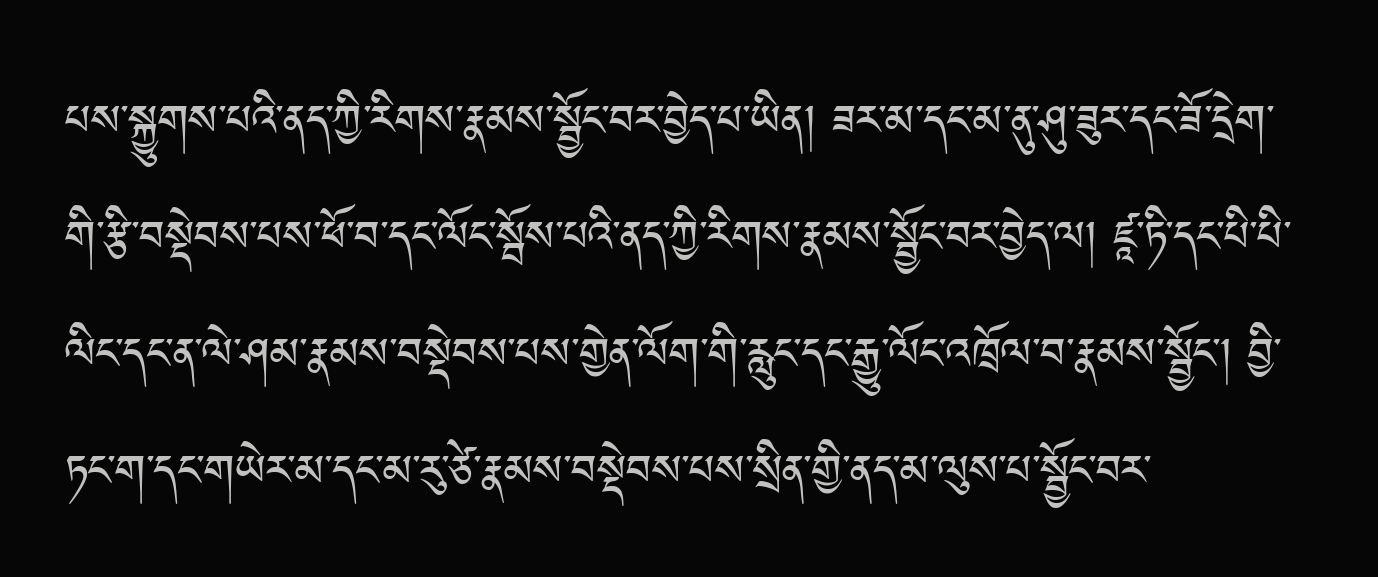པས་སྐྱུགས་པའི་ནད་ཀྱི་རིགས་རྣམས་སྦྱོང་བར་བྱེད་པ་ཡིན། ཟར་མ་དང་མ་ནུ་ཤུ་ཟུར་དང་ཟོ་དྲེག་གི་རྩི་བསྡེབས་པས་ཕོ་བ་དང་ལོང་སྦོས་པའི་ནད་ཀྱི་རིགས་རྣམས་སྦྱོང་བར་བྱེད་ལ། ཛཱ་ཏི་དང་པི་པི་ལིང་དང་ན་ལེ་ཤམ་རྣམས་བསྡེབས་པས་གྱེན་ལོག་གི་རླུང་དང་རྒྱུ་ལོང་འཁྲོལ་བ་རྣམས་སྦྱོང་། བྱི་ཏང་ག་དང་གཡེར་མ་དང་མ་རུ་ཙེ་རྣམས་བསྡེབས་པས་སྲིན་གྱི་ནད་མ་ལུས་པ་སྦྱོང་བར་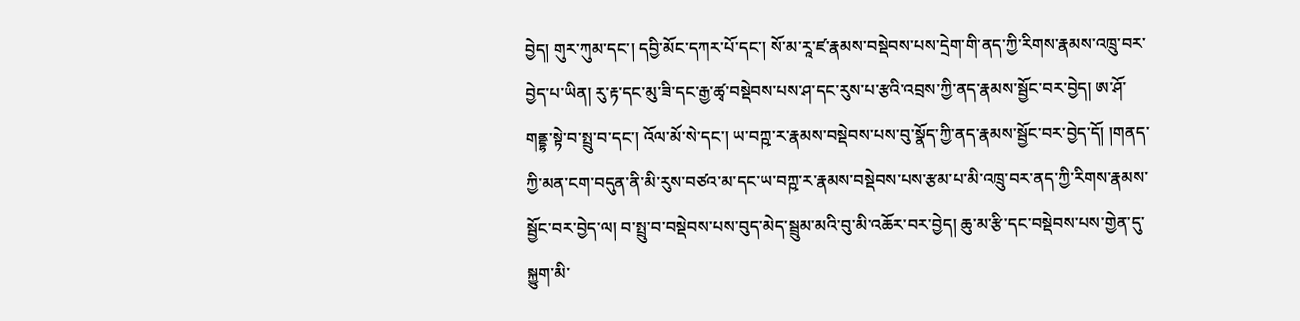བྱེད། གུར་ཀུམ་དང་། དབྱི་མོང་དཀར་པོ་དང་། སོ་མ་རཱ་ཛ་རྣམས་བསྡེབས་པས་དྲེག་གི་ནད་ཀྱི་རིགས་རྣམས་འཁྲུ་བར་བྱེད་པ་ཡིན། རུ་རྟ་དང་མུ་ཟི་དང་རྒྱ་ཚྭ་བསྡེབས་པས་ཤ་དང་རུས་པ་རྩའི་འབྲས་ཀྱི་ནད་རྣམས་སྦྱོང་བར་བྱེད། ཨ་ཤོ་གནྡྷ་སྟེ་བ་སྤྲུ་བ་དང་། འོལ་མོ་སེ་དང་། ཡ་བཀྵ་ར་རྣམས་བསྡེབས་པས་བུ་སྣོད་ཀྱི་ནད་རྣམས་སྦྱོང་བར་བྱེད་དོ། །གནད་ཀྱི་མན་ངག་བདུན་ནི་མི་རུས་བཙའ་མ་དང་ཡ་བཀྵ་ར་རྣམས་བསྡེབས་པས་རྩམ་པ་མི་འཁྲུ་བར་ནད་ཀྱི་རིགས་རྣམས་སྦྱོང་བར་བྱེད་ལ། བ་སྤྲུ་བ་བསྡེབས་པས་བུད་མེད་སྦྲུམ་མའི་བུ་མི་འཆོར་བར་བྱེད། ཆུ་མ་རྩི་དང་བསྡེབས་པས་གྱེན་དུ་སྐྱུག་མི་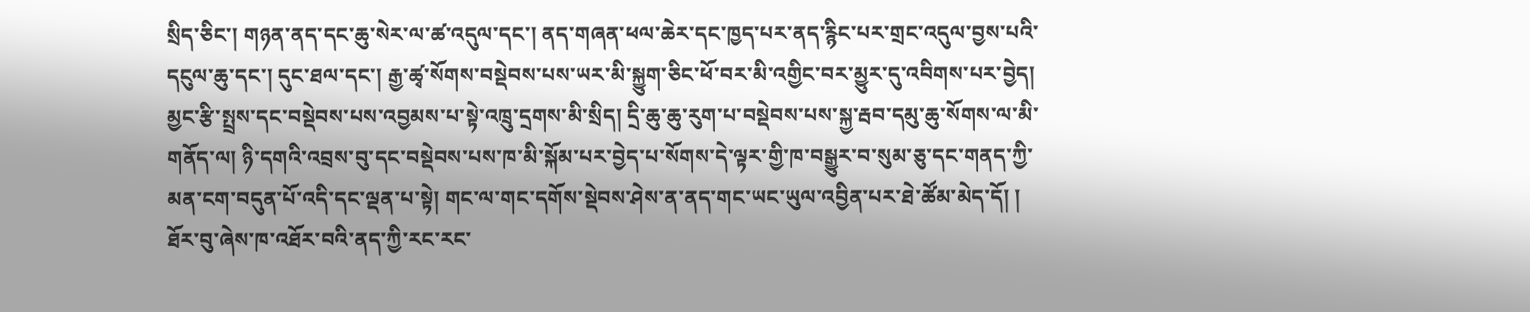སྲིད་ཅིང་། གཉན་ནད་དང་ཆུ་སེར་ལ་ཚ་འདུལ་དང་། ནད་གཞན་ཕལ་ཆེར་དང་ཁྱད་པར་ནད་རྙིང་པར་གྲང་འདུལ་བྱས་པའི་དངུལ་ཆུ་དང་། དུང་ཐལ་དང་། རྒྱ་ཚྭ་སོགས་བསྡེབས་པས་ཡར་མི་སྐྱུག་ཅིང་ཕོ་བར་མི་འགྱིང་བར་མྱུར་དུ་འབིགས་པར་བྱེད། མྱང་རྩི་སྤྲས་དང་བསྡེབས་པས་འབྱམས་པ་སྟེ་འཁྲུ་དྲགས་མི་སྲིད། དྲི་ཆུ་ཆུ་རུག་པ་བསྡེབས་པས་སྐྱ་རྦབ་དམུ་ཆུ་སོགས་ལ་མི་གནོད་ལ། ཉི་དགའི་འབྲས་བུ་དང་བསྡེབས་པས་ཁ་མི་སྐོམ་པར་བྱེད་པ་སོགས་དེ་ལྟར་གྱི་ཁ་བསྒྱུར་བ་སུམ་ཅུ་དང་གནད་ཀྱི་མན་ངག་བདུན་པོ་འདི་དང་ལྡན་པ་སྟེ། གང་ལ་གང་དགོས་སྡེབས་ཤེས་ན་ནད་གང་ཡང་ཡུལ་འབྱིན་པར་ཐེ་ཚོམ་མེད་དོ། །
ཐོར་བུ་ཞེས་ཁ་འཐོར་བའི་ནད་ཀྱི་རང་རང་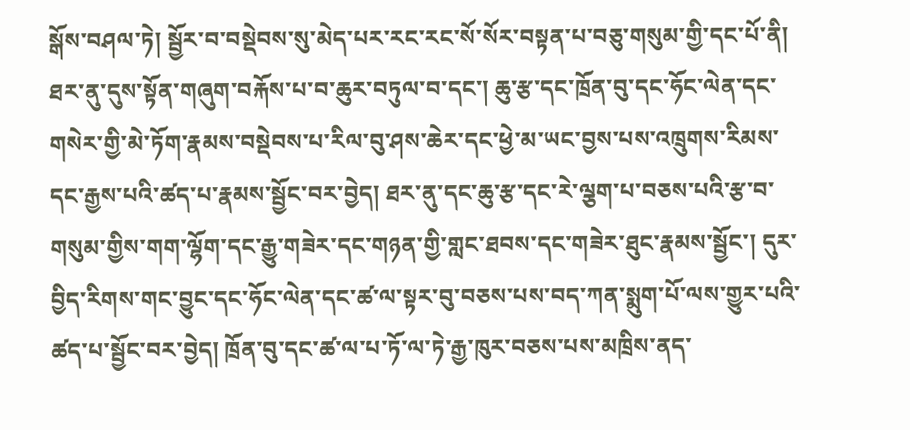སྒོས་བཤལ་ཏེ། སྦྱོར་བ་བསྡེབས་སུ་མེད་པར་རང་རང་སོ་སོར་བསྟན་པ་བཅུ་གསུམ་གྱི་དང་པོ་ནི། ཐར་ནུ་དུས་སྟོན་གཞུག་བརྐོས་པ་བ་ཆུར་བཏུལ་བ་དང་། ཆུ་རྩ་དང་ཁྲོན་བུ་དང་ཧོང་ལེན་དང་གསེར་གྱི་མེ་ཏོག་རྣམས་བསྡེབས་པ་རིལ་བུ་ཤས་ཆེར་དང་ཕྱེ་མ་ཡང་བྱས་པས་འཁྲུགས་རིམས་དང་རྒྱས་པའི་ཚད་པ་རྣམས་སྦྱོང་བར་བྱེད། ཐར་ནུ་དང་ཆུ་རྩ་དང་རེ་ལྕག་པ་བཅས་པའི་རྩ་བ་གསུམ་གྱིས་གག་ལྷོག་དང་རྒྱུ་གཟེར་དང་གཉན་གྱི་གླང་ཐབས་དང་གཟེར་ཐུང་རྣམས་སྦྱོང་། དུར་བྱིད་རིགས་གང་བྱུང་དང་ཧོང་ལེན་དང་ཚ་ལ་སྟར་བུ་བཅས་པས་བད་ཀན་སྨུག་པོ་ལས་གྱུར་པའི་ཚད་པ་སྦྱོང་བར་བྱེད། ཁྲོན་བུ་དང་ཚ་ལ་པ་ཏོ་ལ་ཏེ་རྒྱ་ཁུར་བཅས་པས་མཁྲིས་ནད་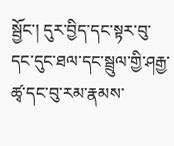སྦྱོང་། དུར་བྱིད་དང་སྟར་བུ་དང་དུང་ཐལ་དང་སྦྲུལ་གྱི་ཤརྒྱ་ཚྭ་དང་བུ་རམ་རྣམས་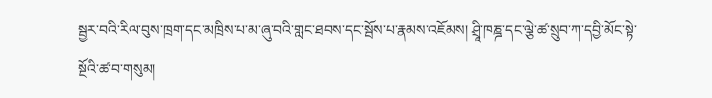སྦྱར་བའི་རིལ་བུས་ཁྲག་དང་མཁྲིས་པ་མ་ཞུ་བའི་གླང་ཐབས་དང་སྦོས་པ་རྣམས་འཇོམས། ཤྲཱི་ཁཎྜ་དང་ལྕེ་ཚ་སྲུབ་ཀ་དབྱི་མོང་སྟེ་སྔོའི་ཚ་བ་གསུམ།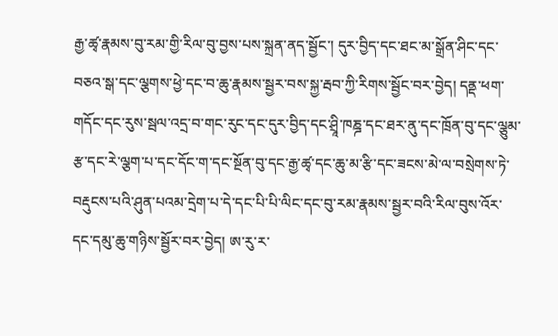རྒྱ་ཚྭ་རྣམས་བུ་རམ་གྱི་རིལ་བུ་བྱས་པས་སྐྲན་ནད་སྦྱོང་། དུར་བྱིད་དང་ཐང་མ་སྒྲོན་ཤིང་དང་བཅའ་སྒ་དང་ལྕགས་ཕྱེ་དང་བ་ཆུ་རྣམས་སྦྱར་བས་སྐྱ་རྦབ་ཀྱི་རིགས་སྦྱོང་བར་བྱེད། དནྡ་ཕག་གདོང་དང་རུས་སྦལ་འདྲ་བ་གང་རུང་དང་དུར་བྱིད་དང་ཤྲཱི་ཁཎྜ་དང་ཐར་ནུ་དང་ཁྲོན་བུ་དང་ལྕུམ་རྩ་དང་རེ་ལྕག་པ་དང་དོང་ག་དང་སྔོན་བུ་དང་རྒྱ་ཚྭ་དང་ཆུ་མ་རྩི་དང་ཟངས་མེ་ལ་བསྲེགས་ཏེ་བརྡུངས་པའི་ཤུན་པའམ་དྲེག་པ་དེ་དང་པི་པི་ལིང་དང་བུ་རམ་རྣམས་སྦྱར་བའི་རིལ་བུས་འོར་དང་དམུ་ཆུ་གཉིས་སྦྱོར་བར་བྱེད། ཨ་རུ་ར་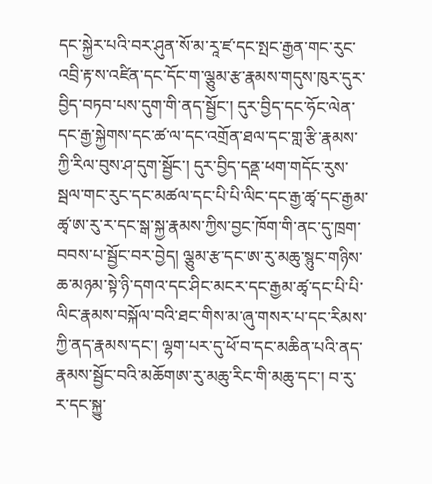དང་སྐྱེར་པའི་བར་ཤུན་སོ་མ་རཱ་ཛ་དང་སྤང་རྒྱན་གང་རུང་འབྲི་རྟ་ས་འཛིན་དང་དོང་ག་ལྕུམ་རྩ་རྣམས་གདུས་ཁུར་དུར་བྱིད་བཏབ་པས་དུག་གི་ནད་སྦྱོང་། དུར་བྱིད་དང་ཧོང་ལེན་དང་རྒྱ་སྐྱེགས་དང་ཚ་ལ་དང་འགྲོན་ཐལ་དང་གླ་རྩི་རྣམས་ཀྱི་རིལ་བུས་ཤ་དུག་སྦྱོང་། དུར་བྱིད་དནྡ་ཕག་གདོང་རུས་སྦལ་གང་རུང་དང་མཚལ་དང་པི་པི་ལིང་དང་རྒྱ་ཚྭ་དང་རྒྱམ་ཚྭ་ཨ་རུ་ར་དང་སྒ་སྐྱ་རྣམས་ཀྱིས་བྱང་ཁོག་གི་ནང་དུ་ཁྲག་བབས་པ་སྦྱོང་བར་བྱེད། ལྕུམ་རྩ་དང་ཨ་རུ་མཆུ་སྙུང་གཉིས་ཆ་མཉམ་སྟེ་ཉི་དགའ་དང་ཤིང་མངར་དང་རྒྱམ་ཚྭ་དང་པི་པི་ལིང་རྣམས་བསྐོལ་བའི་ཐང་གིས་མ་ཞུ་གསར་པ་དང་རིམས་ཀྱི་ནད་རྣམས་དང་། ལྷག་པར་དུ་ཕོ་བ་དང་མཆིན་པའི་ནད་རྣམས་སྦྱོང་བའི་མཆོགཨ་རུ་མཆུ་རིང་གི་མཆུ་དང་། བ་རུ་ར་དང་སྐྱུ་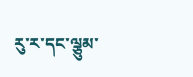རུ་ར་དང་ལྕུམ་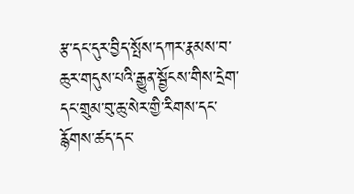རྩ་དང་དུར་བྱིད་སྤོས་དཀར་རྣམས་བ་ཆུར་གདུས་པའི་རྒྱུན་སྦྱོངས་གིས་དྲེག་དང་གྲུམ་བུ་ཆུ་སེར་གྱི་རིགས་དང་རྙོགས་ཚད་དང་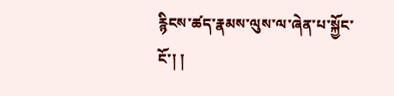རྙིངས་ཚད་རྣམས་ལུས་ལ་ཞེན་པ་སྐྱོང་ངོ་། །